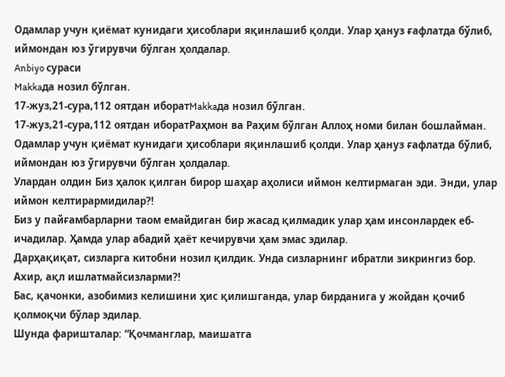Одамлар учун қиёмат кунидаги ҳисоблари яқинлашиб қолди. Улар ҳануз ғафлатда бўлиб, иймондан юз ўгирувчи бўлган ҳолдалар.
Anbiyo сураси
Makkaда нозил бўлган.
17-жуз,21-сура,112 оятдан иборатMakkaда нозил бўлган.
17-жуз,21-сура,112 оятдан иборатРаҳмон ва Раҳим бўлган Аллоҳ номи билан бошлайман.
Одамлар учун қиёмат кунидаги ҳисоблари яқинлашиб қолди. Улар ҳануз ғафлатда бўлиб, иймондан юз ўгирувчи бўлган ҳолдалар.
Улардан олдин Биз ҳалок қилган бирор шаҳар аҳолиси иймон келтирмаган эди. Энди, улар иймон келтирармидилар?!
Биз у пайғамбарларни таом емайдиган бир жасад қилмадик улар ҳам инсонлардек еб-ичадилар. Ҳамда улар абадий ҳаёт кечирувчи ҳам эмас эдилар.
Дарҳақиқат, сизларга китобни нозил қилдик. Унда сизларнинг ибратли зикрингиз бор. Ахир, ақл ишлатмайсизларми?!
Бас, қачонки, азобимиз келишини ҳис қилишганда, улар бирданига у жойдан қочиб қолмоқчи бўлар эдилар.
Шунда фаришталар: “Қочманглар, маишатга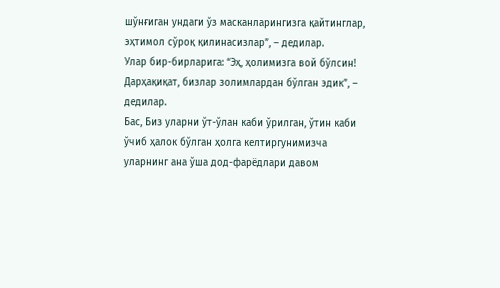шўнғиган ундаги ўз масканларингизга қайтинглар, эҳтимол сўроқ қилинасизлар”, – дедилар.
Улар бир-бирларига: “Эҳ, ҳолимизга вой бўлсин! Дарҳақиқат, бизлар золимлардан бўлган эдик”, – дедилар.
Бас, Биз уларни ўт-ўлан каби ўрилган, ўтин каби ўчиб ҳалок бўлган ҳолга келтиргунимизча уларнинг ана ўша дод-фарёдлари давом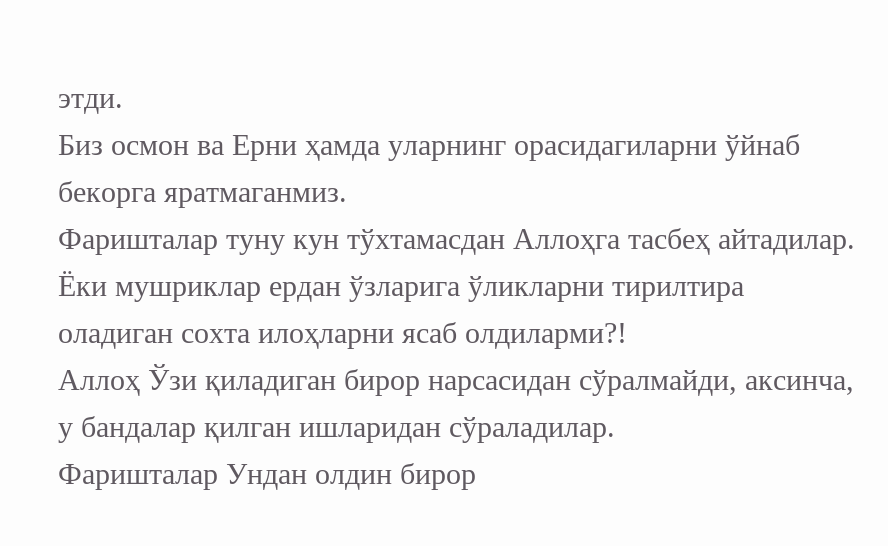этди.
Биз осмон ва Ерни ҳамда уларнинг орасидагиларни ўйнаб бекорга яратмаганмиз.
Фаришталар туну кун тўхтамасдан Аллоҳга тасбеҳ айтадилар.
Ёки мушриклар ердан ўзларига ўликларни тирилтира оладиган сохта илоҳларни ясаб олдиларми?!
Аллоҳ Ўзи қиладиган бирор нарсасидан сўралмайди, аксинча, у бандалар қилган ишларидан сўраладилар.
Фаришталар Ундан олдин бирор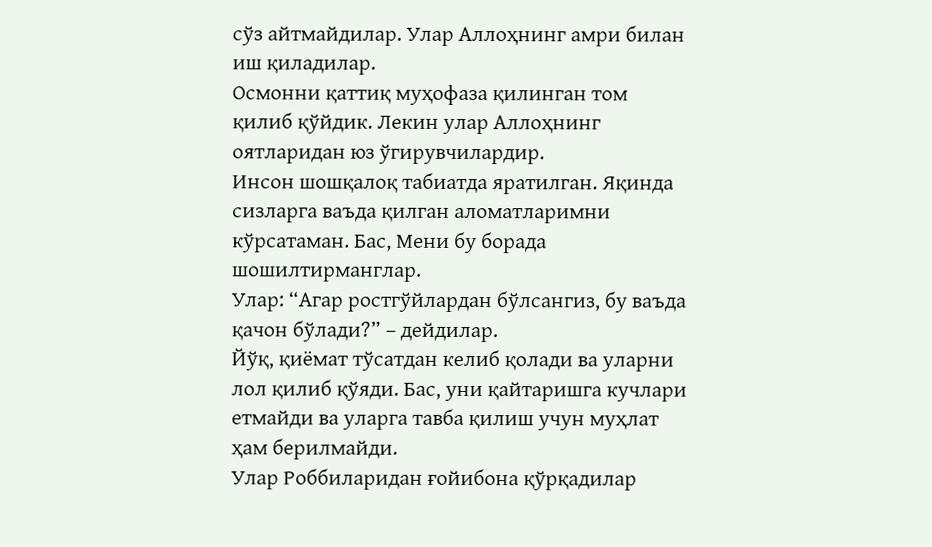сўз айтмайдилар. Улар Аллоҳнинг амри билан иш қиладилар.
Осмонни қаттиқ муҳофаза қилинган том қилиб қўйдик. Лекин улар Аллоҳнинг оятларидан юз ўгирувчилардир.
Инсон шошқалоқ табиатда яратилган. Яқинда сизларга ваъда қилган аломатларимни кўрсатаман. Бас, Мени бу борада шошилтирманглар.
Улар: “Агар ростгўйлардан бўлсангиз, бу ваъда қачон бўлади?” – дейдилар.
Йўқ, қиёмат тўсатдан келиб қолади ва уларни лол қилиб қўяди. Бас, уни қайтаришга кучлари етмайди ва уларга тавба қилиш учун муҳлат ҳам берилмайди.
Улар Роббиларидан ғойибона қўрқадилар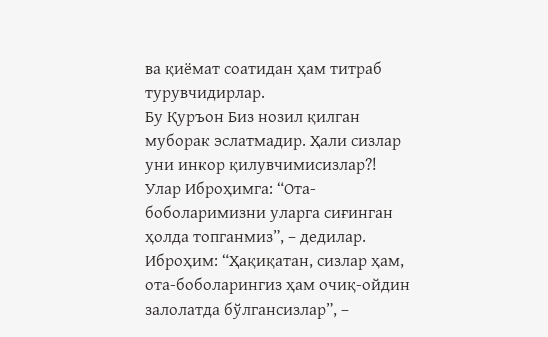ва қиёмат соатидан ҳам титраб турувчидирлар.
Бу Қуръон Биз нозил қилган муборак эслатмадир. Ҳали сизлар уни инкор қилувчимисизлар?!
Улар Иброҳимга: “Ота-боболаримизни уларга сиғинган ҳолда топганмиз”, – дедилар.
Иброҳим: “Ҳақиқатан, сизлар ҳам, ота-боболарингиз ҳам очиқ-ойдин залолатда бўлгансизлар”, –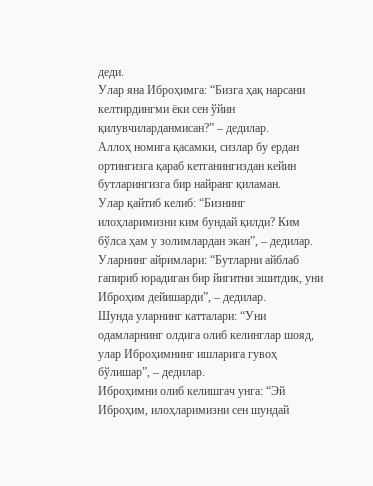деди.
Улар яна Иброҳимга: “Бизга ҳақ нарсани келтирдингми ёки сен ўйин қилувчиларданмисан?” – дедилар.
Аллоҳ номига қасамки, сизлар бу ердан ортингизга қараб кетганингиздан кейин бутларингизга бир найранг қиламан.
Улар қайтиб келиб: “Бизнинг илоҳларимизни ким бундай қилди? Ким бўлса ҳам у золимлардан экан”, – дедилар.
Уларнинг айримлари: “Бутларни айблаб гапириб юрадиган бир йигитни эшитдик, уни Иброҳим дейишарди”, – дедилар.
Шунда уларнинг катталари: “Уни одамларнинг олдига олиб келинглар шояд, улар Иброҳимнинг ишларига гувоҳ бўлишар”, – дедилар.
Иброҳимни олиб келишгач унга: “Эй Иброҳим, илоҳларимизни сен шундай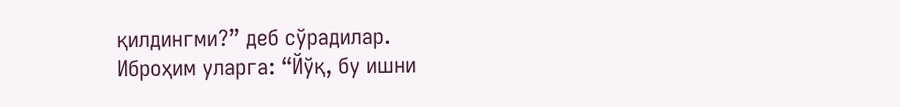қилдингми?” деб сўрадилар.
Иброҳим уларга: “Йўқ, бу ишни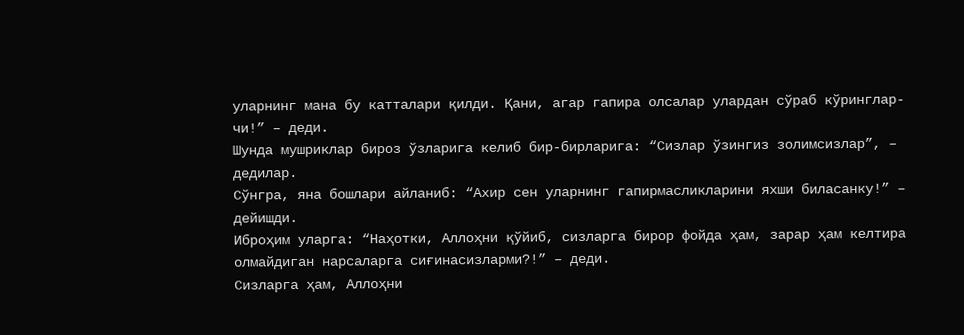уларнинг мана бу катталари қилди. Қани, агар гапира олсалар улардан сўраб кўринглар-чи!” – деди.
Шунда мушриклар бироз ўзларига келиб бир-бирларига: “Сизлар ўзингиз золимсизлар”, – дедилар.
Сўнгра, яна бошлари айланиб: “Ахир сен уларнинг гапирмасликларини яхши биласанку!” – дейишди.
Иброҳим уларга: “Наҳотки, Аллоҳни қўйиб, сизларга бирор фойда ҳам, зарар ҳам келтира олмайдиган нарсаларга сиғинасизларми?!” – деди.
Сизларга ҳам, Аллоҳни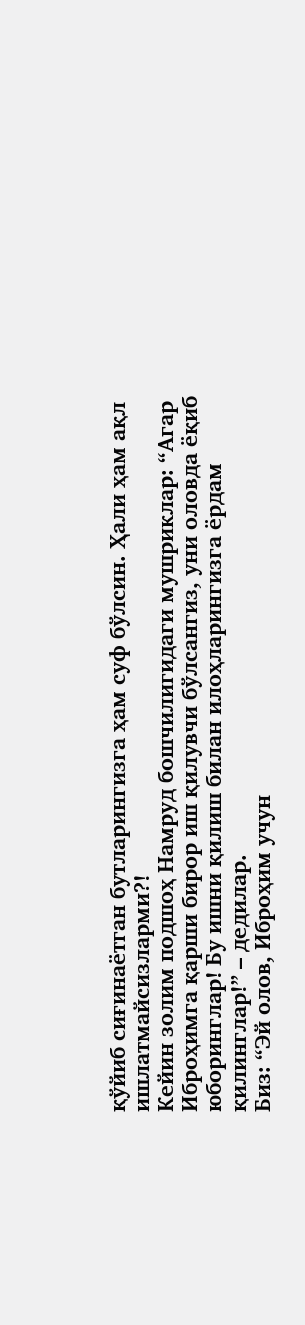қўйиб сиғинаётган бутларингизга ҳам суф бўлсин. Ҳали ҳам ақл ишлатмайсизларми?!
Кейин золим подшоҳ Намруд бошчилигидаги мушриклар: “Агар Иброҳимга қарши бирор иш қилувчи бўлсангиз, уни оловда ёқиб юборинглар! Бу ишни қилиш билан илоҳларингизга ёрдам қилинглар!” – дедилар.
Биз: “Эй олов, Иброҳим учун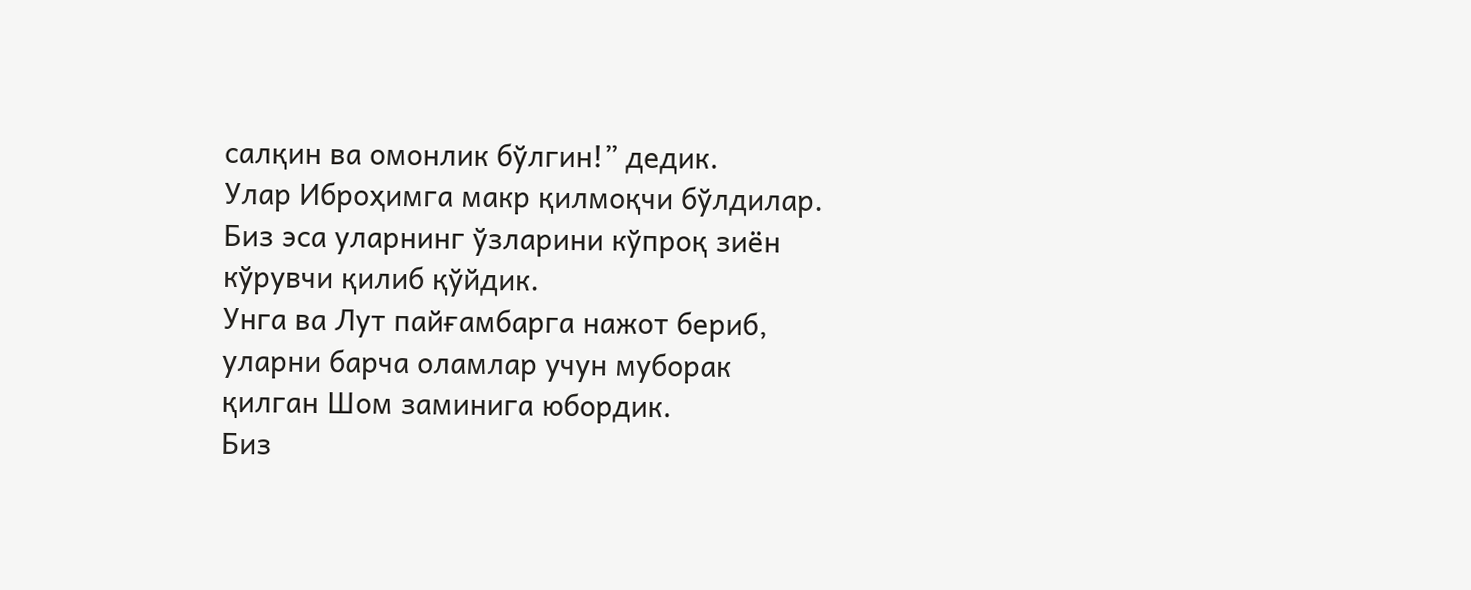салқин ва омонлик бўлгин!” дедик.
Улар Иброҳимга макр қилмоқчи бўлдилар. Биз эса уларнинг ўзларини кўпроқ зиён кўрувчи қилиб қўйдик.
Унга ва Лут пайғамбарга нажот бериб, уларни барча оламлар учун муборак қилган Шом заминига юбордик.
Биз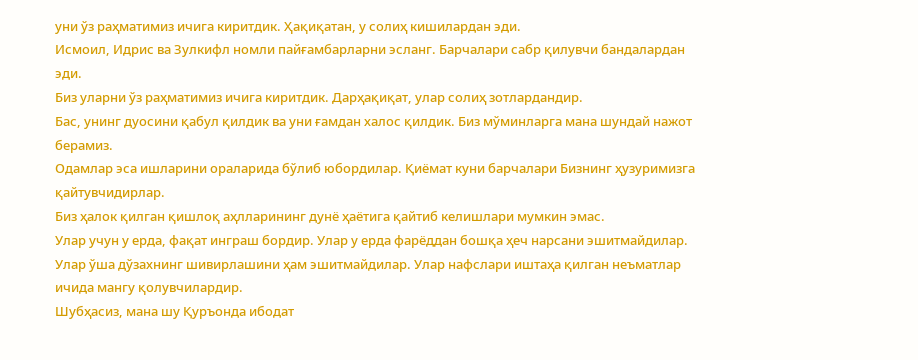уни ўз раҳматимиз ичига киритдик. Ҳақиқатан, у солиҳ кишилардан эди.
Исмоил, Идрис ва Зулкифл номли пайғамбарларни эсланг. Барчалари сабр қилувчи бандалардан эди.
Биз уларни ўз раҳматимиз ичига киритдик. Дарҳақиқат, улар солиҳ зотлардандир.
Бас, унинг дуосини қабул қилдик ва уни ғамдан халос қилдик. Биз мўминларга мана шундай нажот берамиз.
Одамлар эса ишларини ораларида бўлиб юбордилар. Қиёмат куни барчалари Бизнинг ҳузуримизга қайтувчидирлар.
Биз ҳалок қилган қишлоқ аҳлларининг дунё ҳаётига қайтиб келишлари мумкин эмас.
Улар учун у ерда, фақат инграш бордир. Улар у ерда фарёддан бошқа ҳеч нарсани эшитмайдилар.
Улар ўша дўзахнинг шивирлашини ҳам эшитмайдилар. Улар нафслари иштаҳа қилган неъматлар ичида мангу қолувчилардир.
Шубҳасиз, мана шу Қуръонда ибодат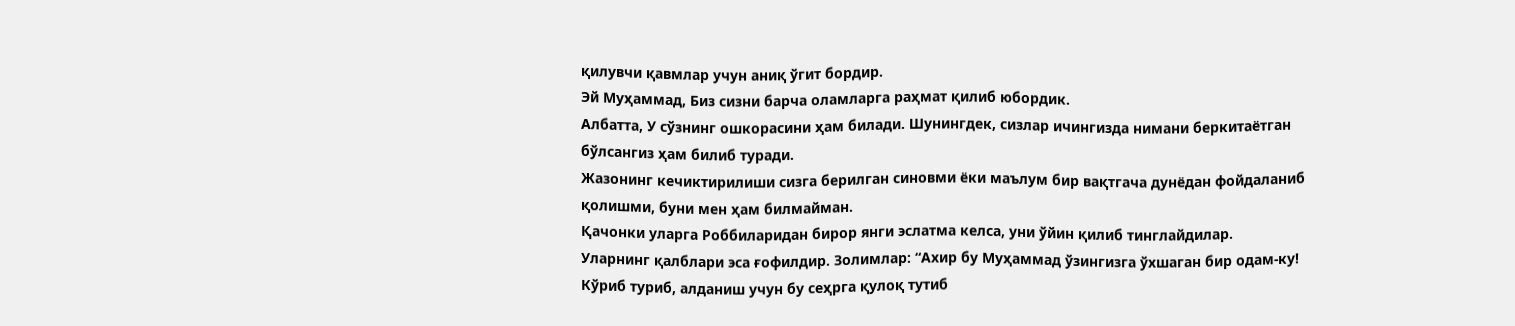қилувчи қавмлар учун аниқ ўгит бордир.
Эй Муҳаммад, Биз сизни барча оламларга раҳмат қилиб юбордик.
Албатта, У сўзнинг ошкорасини ҳам билади. Шунингдек, сизлар ичингизда нимани беркитаётган бўлсангиз ҳам билиб туради.
Жазонинг кечиктирилиши сизга берилган синовми ёки маълум бир вақтгача дунёдан фойдаланиб қолишми, буни мен ҳам билмайман.
Қачонки уларга Роббиларидан бирор янги эслатма келса, уни ўйин қилиб тинглайдилар.
Уларнинг қалблари эса ғофилдир. Золимлар: “Ахир бу Муҳаммад ўзингизга ўхшаган бир одам-ку! Кўриб туриб, алданиш учун бу сеҳрга қулоқ тутиб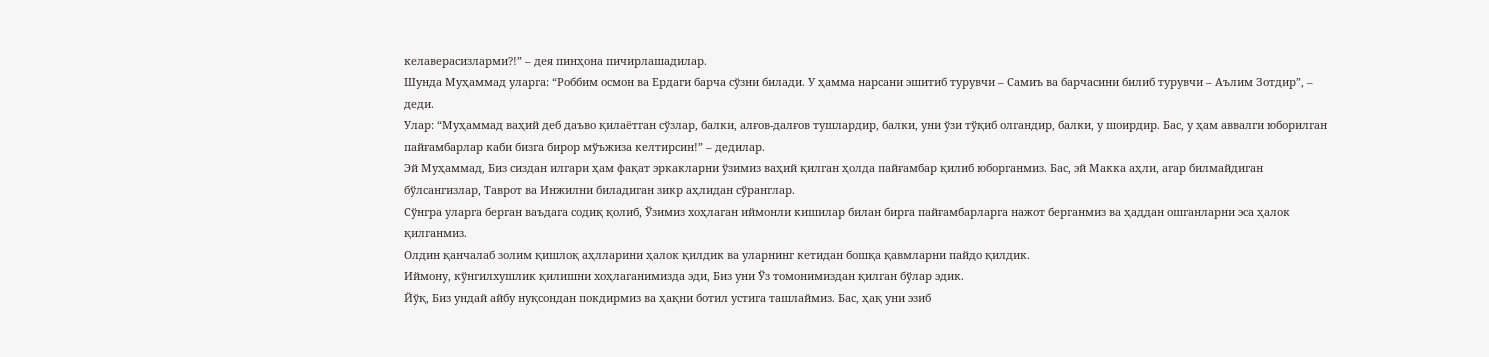келаверасизларми?!” – дея пинҳона пичирлашадилар.
Шунда Муҳаммад уларга: “Роббим осмон ва Ердаги барча сўзни билади. У ҳамма нарсани эшитиб турувчи – Самиъ ва барчасини билиб турувчи – Аълим Зотдир”, – деди.
Улар: “Муҳаммад ваҳий деб даъво қилаётган сўзлар, балки, алғов-далғов тушлардир, балки, уни ўзи тўқиб олгандир, балки, у шоирдир. Бас, у ҳам аввалги юборилган пайғамбарлар каби бизга бирор мўъжиза келтирсин!” – дедилар.
Эй Муҳаммад, Биз сиздан илгари ҳам фақат эркакларни ўзимиз ваҳий қилган ҳолда пайғамбар қилиб юборганмиз. Бас, эй Макка аҳли, агар билмайдиган бўлсангизлар, Таврот ва Инжилни биладиган зикр аҳлидан сўранглар.
Сўнгра уларга берган ваъдага содиқ қолиб, Ўзимиз хоҳлаган иймонли кишилар билан бирга пайғамбарларга нажот берганмиз ва ҳаддан ошганларни эса ҳалок қилганмиз.
Олдин қанчалаб золим қишлоқ аҳлларини ҳалок қилдик ва уларнинг кетидан бошқа қавмларни пайдо қилдик.
Иймону, кўнгилхушлик қилишни хоҳлаганимизда эди, Биз уни Ўз томонимиздан қилган бўлар эдик.
Йўқ, Биз ундай айбу нуқсондан покдирмиз ва ҳақни ботил устига ташлаймиз. Бас, ҳақ уни эзиб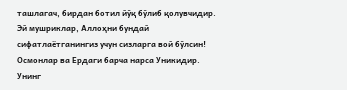ташлагач, бирдан ботил йўқ бўлиб қолувчидир. Эй мушриклар, Аллоҳни бундай сифатлаётганингиз учун сизларга вой бўлсин!
Осмонлар ва Ердаги барча нарса Уникидир. Унинг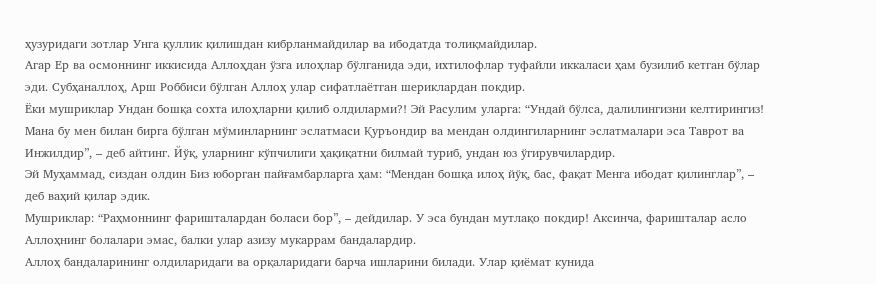ҳузуридаги зотлар Унга қуллик қилишдан кибрланмайдилар ва ибодатда толиқмайдилар.
Агар Ер ва осмоннинг иккисида Аллоҳдан ўзга илоҳлар бўлганида эди, ихтилофлар туфайли иккаласи ҳам бузилиб кетган бўлар эди. Субҳаналлоҳ, Арш Роббиси бўлган Аллоҳ улар сифатлаётган шериклардан покдир.
Ёки мушриклар Ундан бошқа сохта илоҳларни қилиб олдиларми?! Эй Расулим уларга: “Ундай бўлса, далилингизни келтирингиз! Мана бу мен билан бирга бўлган мўминларнинг эслатмаси Қуръондир ва мендан олдингиларнинг эслатмалари эса Таврот ва Инжилдир”, – деб айтинг. Йўқ, уларнинг кўпчилиги ҳақиқатни билмай туриб, ундан юз ўгирувчилардир.
Эй Муҳаммад, сиздан олдин Биз юборган пайғамбарларга ҳам: “Мендан бошқа илоҳ йўқ, бас, фақат Менга ибодат қилинглар”, – деб ваҳий қилар эдик.
Мушриклар: “Раҳмоннинг фаришталардан боласи бор”, – дейдилар. У эса бундан мутлақо покдир! Аксинча, фаришталар асло Аллоҳнинг болалари эмас, балки улар азизу мукаррам бандалардир.
Аллоҳ бандаларининг олдиларидаги ва орқаларидаги барча ишларини билади. Улар қиёмат кунида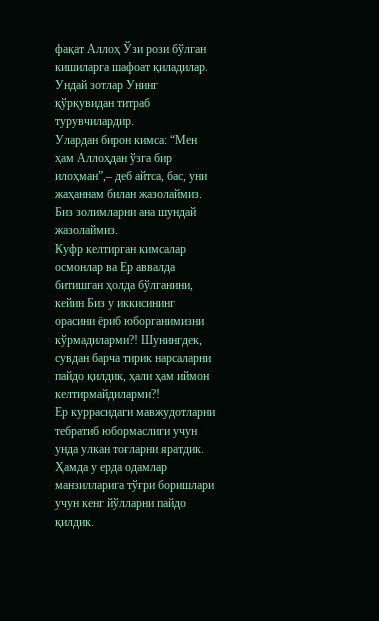фақат Аллоҳ Ўзи рози бўлган кишиларга шафоат қиладилар. Ундай зотлар Унинг қўрқувидан титраб турувчилардир.
Улардан бирон кимса: “Мен ҳам Аллоҳдан ўзга бир илоҳман”,– деб айтса, бас, уни жаҳаннам билан жазолаймиз. Биз золимларни ана шундай жазолаймиз.
Куфр келтирган кимсалар осмонлар ва Ер аввалда битишган ҳолда бўлганини, кейин Биз у иккисининг орасини ёриб юборганимизни кўрмадиларми?! Шунингдек, сувдан барча тирик нарсаларни пайдо қилдик, ҳали ҳам иймон келтирмайдиларми?!
Ер куррасидаги мавжудотларни тебратиб юбормаслиги учун унда улкан тоғларни яратдик. Ҳамда у ерда одамлар манзилларига тўғри боришлари учун кенг йўлларни пайдо қилдик.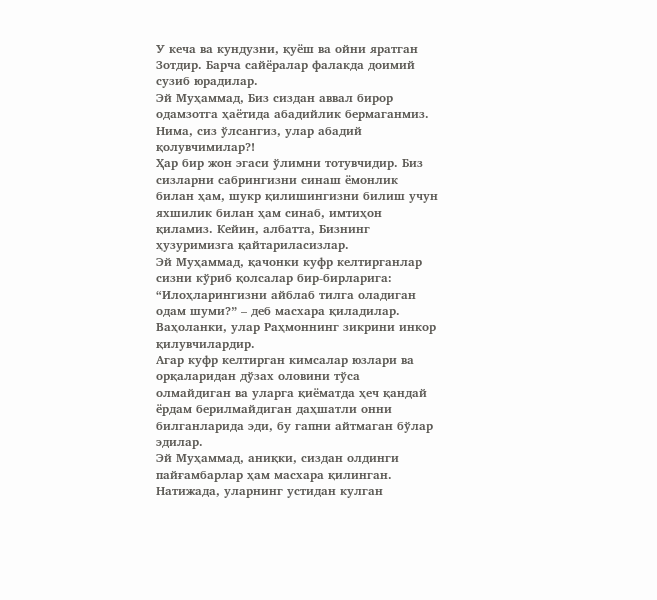У кеча ва кундузни, қуёш ва ойни яратган Зотдир. Барча сайёралар фалакда доимий сузиб юрадилар.
Эй Муҳаммад, Биз сиздан аввал бирор одамзотга ҳаётида абадийлик бермаганмиз. Нима, сиз ўлсангиз, улар абадий қолувчимилар?!
Ҳар бир жон эгаси ўлимни тотувчидир. Биз сизларни сабрингизни синаш ёмонлик билан ҳам, шукр қилишингизни билиш учун яхшилик билан ҳам синаб, имтиҳон қиламиз. Кейин, албатта, Бизнинг ҳузуримизга қайтариласизлар.
Эй Муҳаммад, қачонки куфр келтирганлар сизни кўриб қолсалар бир-бирларига: “Илоҳларингизни айблаб тилга оладиган одам шуми?” – деб масхара қиладилар. Ваҳоланки, улар Раҳмоннинг зикрини инкор қилувчилардир.
Агар куфр келтирган кимсалар юзлари ва орқаларидан дўзах оловини тўса олмайдиган ва уларга қиёматда ҳеч қандай ёрдам берилмайдиган даҳшатли онни билганларида эди, бу гапни айтмаган бўлар эдилар.
Эй Муҳаммад, аниқки, сиздан олдинги пайғамбарлар ҳам масхара қилинган. Натижада, уларнинг устидан кулган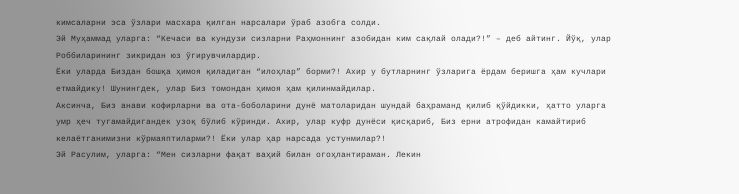кимсаларни эса ўзлари масхара қилган нарсалари ўраб азобга солди.
Эй Муҳаммад уларга: “Кечаси ва кундузи сизларни Раҳмоннинг азобидан ким сақлай олади?!” – деб айтинг. Йўқ, улар Роббиларининг зикридан юз ўгирувчилардир.
Ёки уларда Биздан бошқа ҳимоя қиладиган “илоҳлар” борми?! Ахир у бутларнинг ўзларига ёрдам беришга ҳам кучлари етмайдику! Шунингдек, улар Биз томондан ҳимоя ҳам қилинмайдилар.
Аксинча, Биз анави кофирларни ва ота-боболарини дунё матоларидан шундай баҳраманд қилиб қўйдикки, ҳатто уларга умр ҳеч тугамайдигандек узоқ бўлиб кўринди. Ахир, улар куфр дунёси қисқариб, Биз ерни атрофидан камайтириб келаётганимизни кўрмаяптиларми?! Ёки улар ҳар нарсада устунмилар?!
Эй Расулим, уларга: “Мен сизларни фақат ваҳий билан огоҳлантираман. Лекин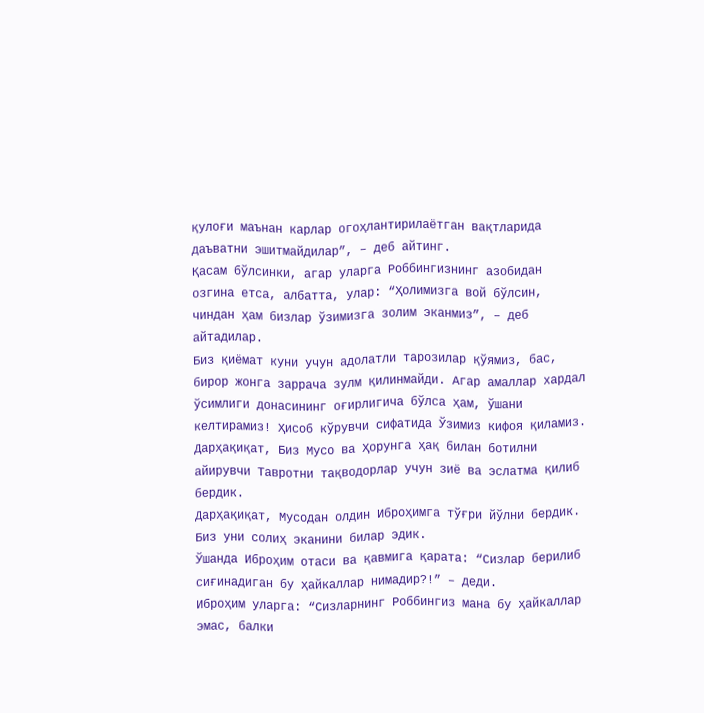қулоғи маънан карлар огоҳлантирилаётган вақтларида даъватни эшитмайдилар”, – деб айтинг.
Қасам бўлсинки, агар уларга Роббингизнинг азобидан озгина етса, албатта, улар: “Ҳолимизга вой бўлсин, чиндан ҳам бизлар ўзимизга золим эканмиз”, – деб айтадилар.
Биз қиёмат куни учун адолатли тарозилар қўямиз, бас, бирор жонга заррача зулм қилинмайди. Агар амаллар хардал ўсимлиги донасининг оғирлигича бўлса ҳам, ўшани келтирамиз! Ҳисоб кўрувчи сифатида Ўзимиз кифоя қиламиз.
Дарҳақиқат, Биз Мусо ва Ҳорунга ҳақ билан ботилни айирувчи Тавротни тақводорлар учун зиё ва эслатма қилиб бердик.
Дарҳақиқат, Мусодан олдин Иброҳимга тўғри йўлни бердик. Биз уни солиҳ эканини билар эдик.
Ўшанда Иброҳим отаси ва қавмига қарата: “Сизлар берилиб сиғинадиган бу ҳайкаллар нимадир?!” – деди.
Иброҳим уларга: “Сизларнинг Роббингиз мана бу ҳайкаллар эмас, балки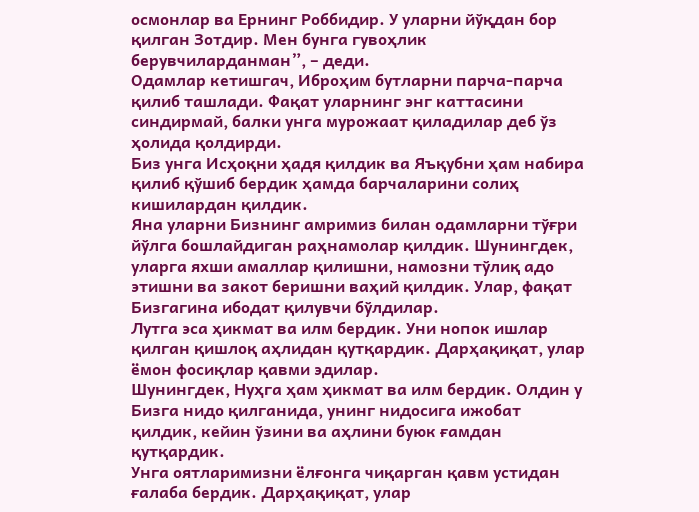осмонлар ва Ернинг Роббидир. У уларни йўқдан бор қилган Зотдир. Мен бунга гувоҳлик берувчиларданман”, – деди.
Одамлар кетишгач, Иброҳим бутларни парча-парча қилиб ташлади. Фақат уларнинг энг каттасини синдирмай, балки унга мурожаат қиладилар деб ўз ҳолида қолдирди.
Биз унга Исҳоқни ҳадя қилдик ва Яъқубни ҳам набира қилиб қўшиб бердик ҳамда барчаларини солиҳ кишилардан қилдик.
Яна уларни Бизнинг амримиз билан одамларни тўғри йўлга бошлайдиган раҳнамолар қилдик. Шунингдек, уларга яхши амаллар қилишни, намозни тўлиқ адо этишни ва закот беришни ваҳий қилдик. Улар, фақат Бизгагина ибодат қилувчи бўлдилар.
Лутга эса ҳикмат ва илм бердик. Уни нопок ишлар қилган қишлоқ аҳлидан қутқардик. Дарҳақиқат, улар ёмон фосиқлар қавми эдилар.
Шунингдек, Нуҳга ҳам ҳикмат ва илм бердик. Олдин у Бизга нидо қилганида, унинг нидосига ижобат қилдик, кейин ўзини ва аҳлини буюк ғамдан қутқардик.
Унга оятларимизни ёлғонга чиқарган қавм устидан ғалаба бердик. Дарҳақиқат, улар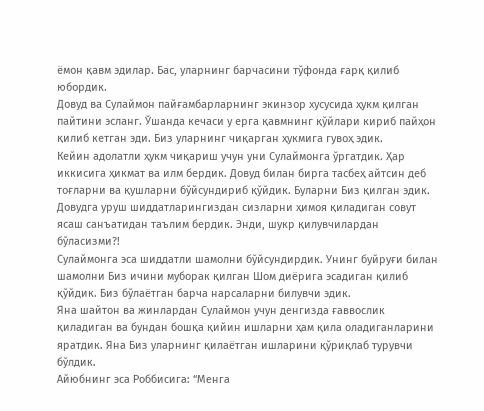ёмон қавм эдилар. Бас, уларнинг барчасини тўфонда ғарқ қилиб юбордик.
Довуд ва Сулаймон пайғамбарларнинг экинзор хусусида ҳукм қилган пайтини эсланг. Ўшанда кечаси у ерга қавмнинг қўйлари кириб пайҳон қилиб кетган эди. Биз уларнинг чиқарган ҳукмига гувоҳ эдик.
Кейин адолатли ҳукм чиқариш учун уни Сулаймонга ўргатдик. Ҳар иккисига ҳикмат ва илм бердик. Довуд билан бирга тасбеҳ айтсин деб тоғларни ва қушларни бўйсундириб қўйдик. Буларни Биз қилган эдик.
Довудга уруш шиддатларингиздан сизларни ҳимоя қиладиган совут ясаш санъатидан таълим бердик. Энди, шукр қилувчилардан бўласизми?!
Сулаймонга эса шиддатли шамолни бўйсундирдик. Унинг буйруғи билан шамолни Биз ичини муборак қилган Шом диёрига эсадиган қилиб қўйдик. Биз бўлаётган барча нарсаларни билувчи эдик.
Яна шайтон ва жинлардан Сулаймон учун денгизда ғаввослик қиладиган ва бундан бошқа қийин ишларни ҳам қила оладиганларини яратдик. Яна Биз уларнинг қилаётган ишларини қўриқлаб турувчи бўлдик.
Айюбнинг эса Роббисига: “Менга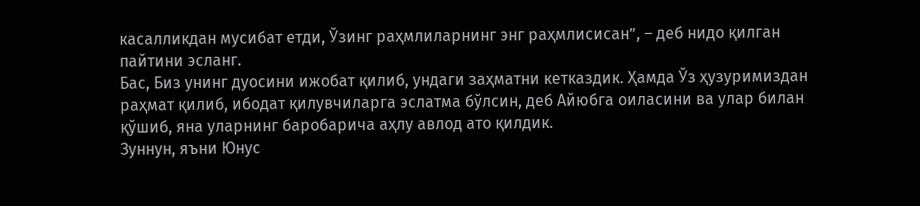касалликдан мусибат етди, Ўзинг раҳмлиларнинг энг раҳмлисисан”, – деб нидо қилган пайтини эсланг.
Бас, Биз унинг дуосини ижобат қилиб, ундаги заҳматни кетказдик. Ҳамда Ўз ҳузуримиздан раҳмат қилиб, ибодат қилувчиларга эслатма бўлсин, деб Айюбга оиласини ва улар билан қўшиб, яна уларнинг баробарича аҳлу авлод ато қилдик.
Зуннун, яъни Юнус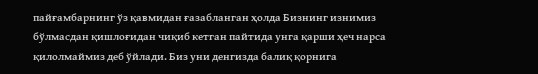пайғамбарнинг ўз қавмидан ғазабланган ҳолда Бизнинг изнимиз бўлмасдан қишлоғидан чиқиб кетган пайтида унга қарши ҳеч нарса қилолмаймиз деб ўйлади. Биз уни денгизда балиқ қорнига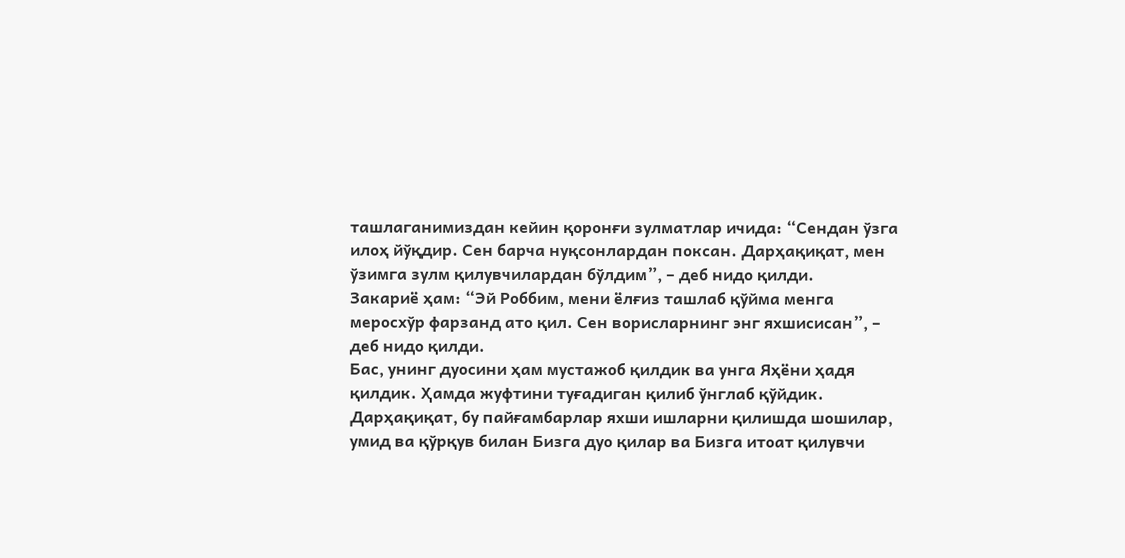ташлаганимиздан кейин қоронғи зулматлар ичида: “Сендан ўзга илоҳ йўқдир. Сен барча нуқсонлардан поксан. Дарҳақиқат, мен ўзимга зулм қилувчилардан бўлдим”, – деб нидо қилди.
Закариё ҳам: “Эй Роббим, мени ёлғиз ташлаб қўйма менга меросхўр фарзанд ато қил. Сен ворисларнинг энг яхшисисан”, – деб нидо қилди.
Бас, унинг дуосини ҳам мустажоб қилдик ва унга Яҳёни ҳадя қилдик. Ҳамда жуфтини туғадиган қилиб ўнглаб қўйдик. Дарҳақиқат, бу пайғамбарлар яхши ишларни қилишда шошилар, умид ва қўрқув билан Бизга дуо қилар ва Бизга итоат қилувчи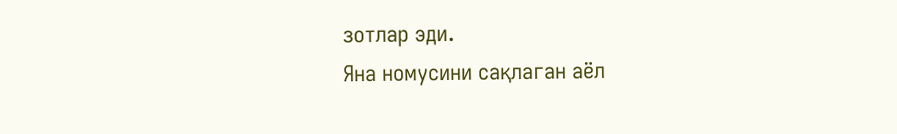зотлар эди.
Яна номусини сақлаган аёл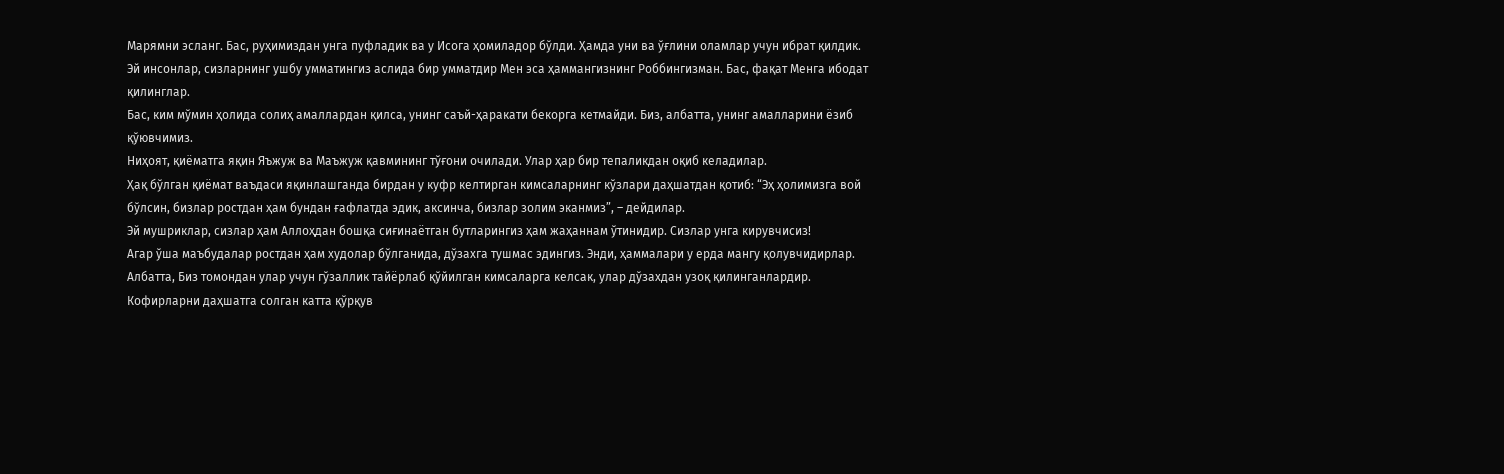Марямни эсланг. Бас, руҳимиздан унга пуфладик ва у Исога ҳомиладор бўлди. Ҳамда уни ва ўғлини оламлар учун ибрат қилдик.
Эй инсонлар, сизларнинг ушбу умматингиз аслида бир умматдир Мен эса ҳаммангизнинг Роббингизман. Бас, фақат Менга ибодат қилинглар.
Бас, ким мўмин ҳолида солиҳ амаллардан қилса, унинг саъй-ҳаракати бекорга кетмайди. Биз, албатта, унинг амалларини ёзиб қўювчимиз.
Ниҳоят, қиёматга яқин Яъжуж ва Маъжуж қавмининг тўғони очилади. Улар ҳар бир тепаликдан оқиб келадилар.
Ҳақ бўлган қиёмат ваъдаси яқинлашганда бирдан у куфр келтирган кимсаларнинг кўзлари даҳшатдан қотиб: “Эҳ ҳолимизга вой бўлсин, бизлар ростдан ҳам бундан ғафлатда эдик, аксинча, бизлар золим эканмиз”, – дейдилар.
Эй мушриклар, сизлар ҳам Аллоҳдан бошқа сиғинаётган бутларингиз ҳам жаҳаннам ўтинидир. Сизлар унга кирувчисиз!
Агар ўша маъбудалар ростдан ҳам худолар бўлганида, дўзахга тушмас эдингиз. Энди, ҳаммалари у ерда мангу қолувчидирлар.
Албатта, Биз томондан улар учун гўзаллик тайёрлаб қўйилган кимсаларга келсак, улар дўзахдан узоқ қилинганлардир.
Кофирларни даҳшатга солган катта қўрқув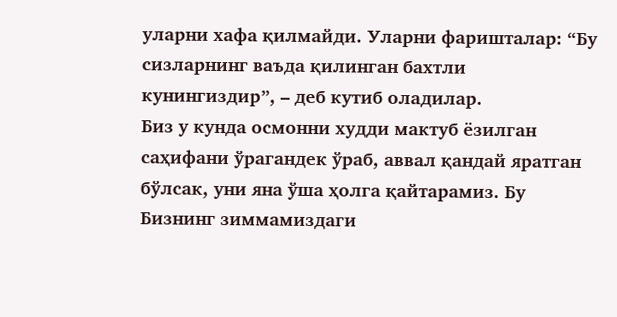уларни хафа қилмайди. Уларни фаришталар: “Бу сизларнинг ваъда қилинган бахтли кунингиздир”, – деб кутиб оладилар.
Биз у кунда осмонни худди мактуб ёзилган саҳифани ўрагандек ўраб, аввал қандай яратган бўлсак, уни яна ўша ҳолга қайтарамиз. Бу Бизнинг зиммамиздаги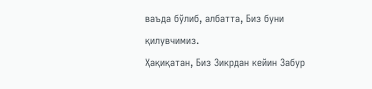ваъда бўлиб, албатта, Биз буни қилувчимиз.
Ҳақиқатан, Биз Зикрдан кейин Забур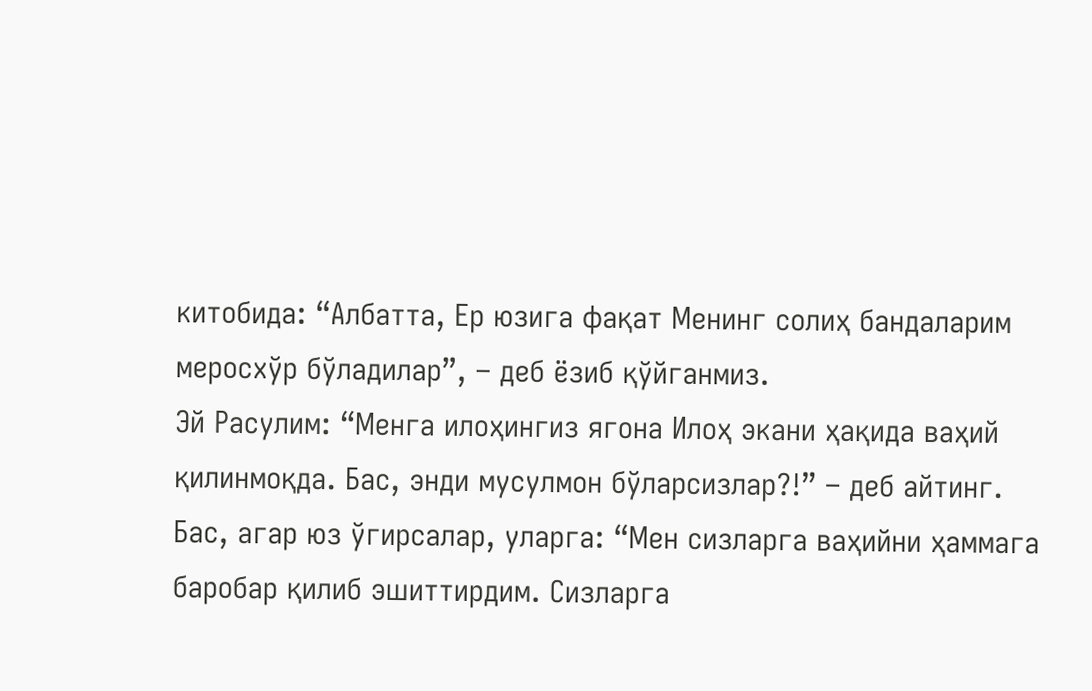китобида: “Албатта, Ер юзига фақат Менинг солиҳ бандаларим меросхўр бўладилар”, – деб ёзиб қўйганмиз.
Эй Расулим: “Менга илоҳингиз ягона Илоҳ экани ҳақида ваҳий қилинмоқда. Бас, энди мусулмон бўларсизлар?!” – деб айтинг.
Бас, агар юз ўгирсалар, уларга: “Мен сизларга ваҳийни ҳаммага баробар қилиб эшиттирдим. Сизларга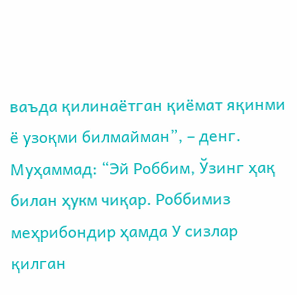ваъда қилинаётган қиёмат яқинми ё узоқми билмайман”, – денг.
Муҳаммад: “Эй Роббим, Ўзинг ҳақ билан ҳукм чиқар. Роббимиз меҳрибондир ҳамда У сизлар қилган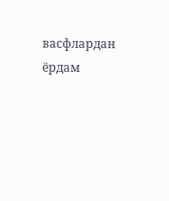васфлардан ёрдам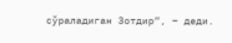сўраладиган Зотдир”, – деди.